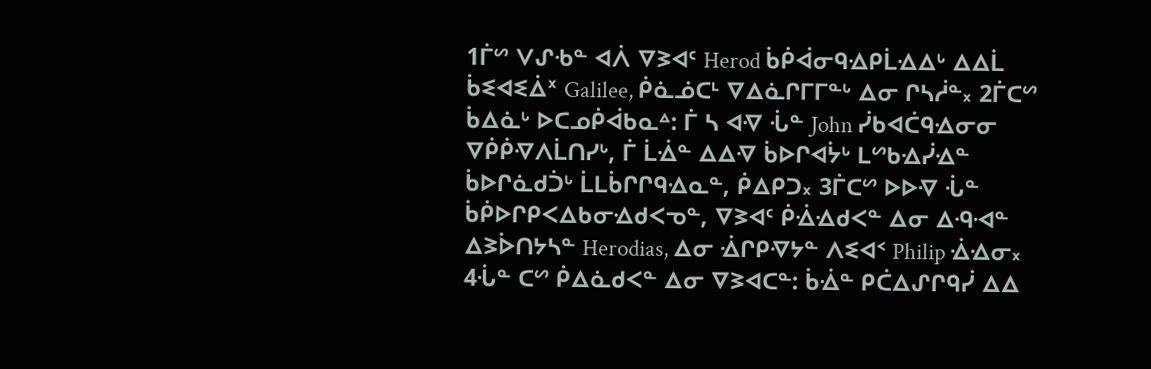1ᒦᔥ ᐯᔑᑾᓐ ᐊᐲ ᐁᕒᐊᑦ Herod ᑳᑮᐋᓂᑫᐎᑭᒫᐎᐃᒡ ᐃᐃᒫ ᑳᓬᐊᓬᐄᕽ Galilee, ᑮᓈᓅᑕᒻ ᐁᐃᓈᒋᒥᒥᓐᒡ ᐃᓂ ᒋᓴᓲᓐ᙮ 2ᒦᑕᔥ ᑳᐃᓈᒡ ᐅᑕᓄᑮᐋᑲᓇᐞ: ᒦ ᓴ ᐊᐌ ᒞᓐ John ᓰᑲᐊᑖᑫᐎᓂᓂ ᐁᑮᑮᐌᐱᒫᑎᓯᒡ, ᒦ ᒫᐐᓐ ᐃᐃᐌ ᑳᐅᒋᐊᔮᒡ ᒪᔥᑲᐎᓰᐎᓐ ᑳᐅᒋᓈᑯᑑᒡ ᒫᒪᑳᒋᒋᑫᐎᓇᓐ, ᑮᐃᑭᑐ᙮ 3ᒦᑕᔥ ᐅᐅᐌ ᒞᓐ ᑳᑮᐅᒋᑭᐸᐃᑲᓂᐎᑯᐸᓀᓐ, ᐁᕒᐊᑦ ᑮᐐᐎᑯᐸᓐ ᐃᓂ ᐃᑴᐗᓐ ᐃᕒᐆᑎᔭᓴᓐ Herodias, ᐃᓂ ᐐᒋᑭᐌᔭᓐ ᐱᓬᐊᑉ Philip ᐐᐎᓂ᙮ 4ᒞᓐ ᑕᔥ ᑮᐃᓈᑯᐸᓐ ᐃᓂ ᐁᕒᐊᑕᓐ: ᑳᐐᓐ ᑭᑖᐃᔑᒋᑫᓰ ᐃᐃ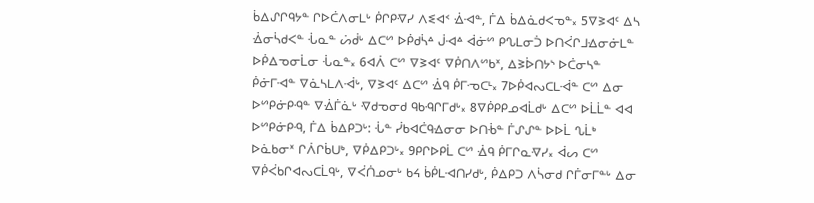ᑳᐃᔑᒋᑫᔭᓐ ᒋᐅᑖᐱᓂᒪᒡ ᑮᒋᑭᐌᓯ ᐱᓬᐊᑉ ᐐᐗᓐ, ᒦᐃ ᑳᐃᓈᑯᐸᓀᓐ᙮ 5ᐁᕒᐊᑦ ᐃᓴ ᐐᓂᓵᑯᐸᓐ ᒞᓇᓐ ᔖᑰᒡ ᐃᑕᔥ ᐅᑮᑯᓵᐞ ᒎᐗᐞ ᐋᓃᔥ ᑭᔐᒪᓂᑑ ᐅᑎᐹᒋᒧᐎᓂᓃᒪᓐ ᐅᑮᐃᓀᓂᒫᓂ ᒞᓇᓐ᙮ 6ᐊᐲ ᑕᔥ ᐁᕒᐊᑦ ᐁᑮᑎᐱᔥᑲᕽ, ᐃᕒᐆᑎᔭᔅ ᐅᑖᓂᓴᓐ ᑮᓃᒥᐗᓐ ᐁᓈᓴᒪᐱᐙᒡ, ᐁᕒᐊᑦ ᐃᑕᔥ ᐐᑫ ᑮᒥᓉᑕᒻ᙮ 7ᐅᑮᐊᔓᑕᒪᐙᓐ ᑕᔥ ᐃᓂ ᐅᔥᑭᓃᑭᑴᓐ ᐁᐐᒦᓈᒡ ᐌᑯᓀᓂᑯ ᑫᑲᑴᒋᒥᑯᒡ᙮ 8ᐁᑮᑭᑭᓄᐊᒫᑯᒡ ᐃᑕᔥ ᐅᒫᒫᓐ ᐊᐊ ᐅᔥᑭᓃᑭᑴ, ᒦᐃ ᑳᐃᑭᑐᒡ: ᒞᓐ ᓰᑲᐊᑖᑫᐎᓂᓂ ᐅᑎᒀᓐ ᒦᔑᔑᓐ ᐅᐅᒫ ᔐᒫᒃ ᐅᓈᑲᓂᕽ ᒋᐲᒋᑳᑌᒃ, ᐁᑮᐃᑭᑐᒡ᙮ 9ᑭᒋᐅᑭᒫ ᑕᔥ ᐐᑫ ᑮᒥᒋᓇᐌᓯ᙮ ᐋᔕ ᑕᔥ ᐁᑮᐹᑲᒋᐊᔓᑕᒫᑫᒡ, ᐁᐹᑏᓄᓂᒡ ᑲᔦ ᑳᑮᒪᐗᑎᓯᑯᒡ, ᑮᐃᑭᑐ ᐱᓵᓂᑯ ᒋᒦᓂᒥᓐᒡ ᐃᓂ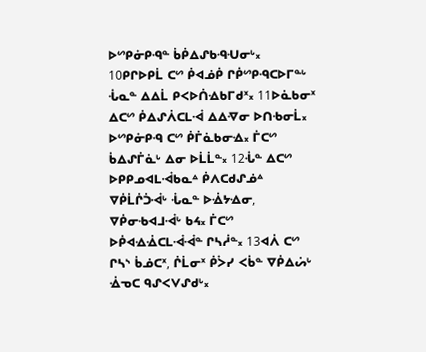ᐅᔥᑭᓃᑭᑴᓐ ᑳᑮᐃᔑᑲᑴᑗᓂᒡ᙮ 10ᑭᒋᐅᑭᒫ ᑕᔥ ᑮᐊᓅᑮ ᒋᑮᔥᑭᑴᑕᐅᒥᓐᒡ ᒞᓇᓐ ᐃᐃᒫ ᑭᐸᐅᑏᐎᑲᒥᑯᕽ᙮ 11ᐅᓈᑲᓂᕽ ᐃᑕᔥ ᑮᐃᔑᐲᑕᒪᐙ ᐃᐃᐌᓂ ᐅᑎᑾᓂᒫ᙮ ᐅᔥᑭᓃᑭᑴ ᑕᔥ ᑮᒦᓈᑲᓂᐎ᙮ ᒦᑕᔥ ᑳᐃᔑᒦᓈᒡ ᐃᓂ ᐅᒫᒫᓐ᙮ 12ᒞᓐ ᐃᑕᔥ ᐅᑭᑭᓄᐊᒪᐙᑲᓇᐞ ᑮᐱᑕᑯᔑᓅᐞ ᐁᑮᒫᒌᑑᐙᒡ ᒞᓇᓐ ᐅᐐᔭᐎᓂ, ᐁᑮᓂᑾᐊᒧᐙᒡ ᑲᔦ᙮ ᒦᑕᔥ ᐅᑮᐊᐎᐐᑕᒪᐙᐙᓐ ᒋᓴᓲᓐ᙮ 13ᐊᐲ ᑕᔥ ᒋᓴᔅ ᑳᓅᑕᕽ, ᒌᒫᓂᕽ ᑮᐴᓯ ᐸᑳᓐ ᐁᑮᐃᔖᒡ ᐐᓀᑕ ᑫᔑᐸᐯᔑᑯᒡ᙮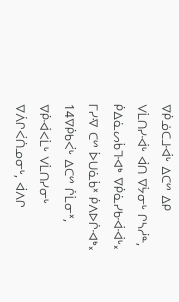ᐁᑮᓅᑕᒧᐙᒡ ᐃᑕᔥ ᐃᑭ ᐯᒫᑎᓯᐙᒡ ᐋᑎ ᐁᔮᓂᒡ ᒋᓴᓲᓐ, ᑮᐃᓈᔕᑳᒣᐗᒃ ᐁᑮᓈᓯᑲᐙᐙᒡ᙮ ᒥᓯᐌ ᑕᔥ ᐆᑌᓈᑳᕽ ᑮᐱᐅᒌᐗᒃ᙮ 14ᐁᑮᑲᐹᒡ ᐃᑕᔥ ᒌᒫᓂᕽ, ᐁᑮᐙᐸᒫᒡ ᐯᒫᑎᓯᓂᒡ ᐁᐲᒋᐹᑏᓄᓂᒡ, ᐋᐱᒋ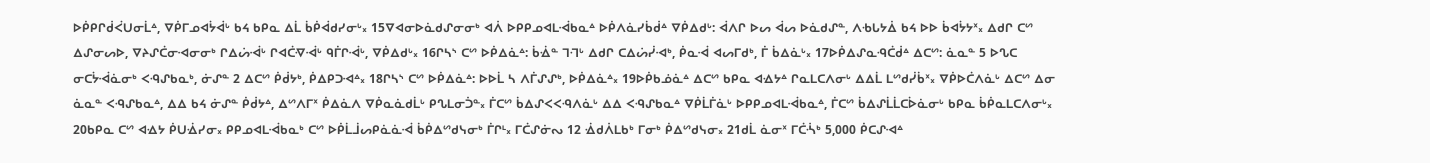ᐅᑮᑭᒋᑰᐹᑌᓂᒫᐞ, ᐁᑮᒥᓄᐊᔮᐋᒡ ᑲᔦ ᑲᑭᓇ ᐃᒫ ᑳᑮᐋᑯᓯᓂᒡ᙮ 15ᐁᐊᓂᐅᓈᑯᔑᓂᓂᒃ ᐊᐲ ᐅᑭᑭᓄᐊᒪᐙᑲᓇᐞ ᐅᑮᐱᓈᓯᑳᑰᐞ ᐁᑮᐃᑯᒡ: ᐋᐱᒋ ᐅᔕ ᐋᔕ ᐅᓈᑯᔑᓐ, ᐱᑾᒐᔭᐄ ᑲᔦ ᐅᐅ ᑳᐊᔮᔭᕽ᙮ ᐃᑯᒋ ᑕᔥ ᐃᔑᓂᔕᐅ, ᐁᔨᔑᑖᓂᐗᓂᓂᒃ ᒋᐃᔖᐙᒡ ᒋᐊᑖᐌᐙᒡ ᑫᒦᒋᐙᒡ, ᐁᑮᐃᑯᒡ᙮ 16ᒋᓴᔅ ᑕᔥ ᐅᑮᐃᓈᐞ: ᑳᐐᓐ ᒣᒬᒡ ᐃᑯᒋ ᑕᐃᔖᓰᐗᒃ, ᑮᓇᐙ ᐊᔕᒥᑯᒃ, ᒦ ᑳᐃᓈᒡ᙮ 17ᐅᑮᐃᔑᓇᑴᑖᑰᐞ ᐃᑕᔥ: ᓈᓇᓐ 5 ᐅᔐᑕ ᓂᑕᔮᐙᓈᓂᒃ ᐸᑴᔑᑲᓇᒃ, ᓃᔑᓐ 2 ᐃᑕᔥ ᑮᑰᔭᒃ, ᑮᐃᑭᑐᐗᐞ᙮ 18ᒋᓴᔅ ᑕᔥ ᐅᑮᐃᓈᐞ: ᐅᐅᒫ ᓴ ᐱᒦᔑᔑᒃ, ᐅᑮᐃᓈᐞ᙮ 19ᐅᑮᑲᓅᓈᐞ ᐃᑕᔥ ᑲᑭᓇ ᐊᐎᔭᐞ ᒋᓇᒪᑕᐱᓂᒡ ᐃᐃᒫ ᒪᔥᑯᓰᑳᕽ᙮ ᐁᑮᐅᑖᐱᓈᒡ ᐃᑕᔥ ᐃᓂ ᓈᓇᓐ ᐸᑴᔑᑲᓇᐞ, ᐃᐃ ᑲᔦ ᓃᔑᓐ ᑮᑰᔭᐞ, ᐃᔥᐱᒥᕽ ᑮᐃᓈᐱ ᐁᑮᓇᓈᑯᒫᒡ ᑭᔐᒪᓂᑑᓐ᙮ ᒦᑕᔥ ᑳᐃᔑᐸᐸᑴᐱᓈᒡ ᐃᐃ ᐸᑴᔑᑲᓇᐞ ᐁᑮᒫᒦᓈᒡ ᐅᑭᑭᓄᐊᒪᐙᑲᓇᐞ, ᒦᑕᔥ ᑳᐃᔑᒫᒫᑕᐆᓈᓂᒡ ᑲᑭᓇ ᑳᑮᓇᒪᑕᐱᓂᒡ᙮ 20ᑲᑭᓇ ᑕᔥ ᐊᐎᔭ ᑮᑌᐐᓯᓂ᙮ ᑭᑭᓄᐊᒪᐙᑲᓇᒃ ᑕᔥ ᐅᑮᒫᒨᔕᑭᓈᓈᐙ ᑳᑮᐃᔥᑯᓭᓂᒃ ᒦᒋᒻ᙮ ᒥᑖᔑᓃᔓ 12 ᐐᑯᐲᒪᑲᒃ ᒥᓂᒃ ᑮᐃᔥᑯᓭᓂ᙮ 21ᑯᒫ ᓈᓂᕽ ᒥᑖᔂᒃ 5,000 ᑮᑕᔑᐗᐞ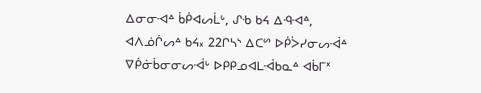ᐃᓂᓂᐗᐞ ᑳᑮᐊᔕᒫᒡ, ᔑᑾ ᑲᔦ ᐃᑴᐗᐞ, ᐊᐱᓅᒌᔕᐞ ᑲᔦ᙮ 22ᒋᓴᔅ ᐃᑕᔥ ᐅᑮᐴᓯᓂᔕᐙᐞ ᐁᑮᓃᑳᓂᓂᔕᐙᒡ ᐅᑭᑭᓄᐊᒪᐙᑲᓇᐞ ᐊᑳᒥᕽ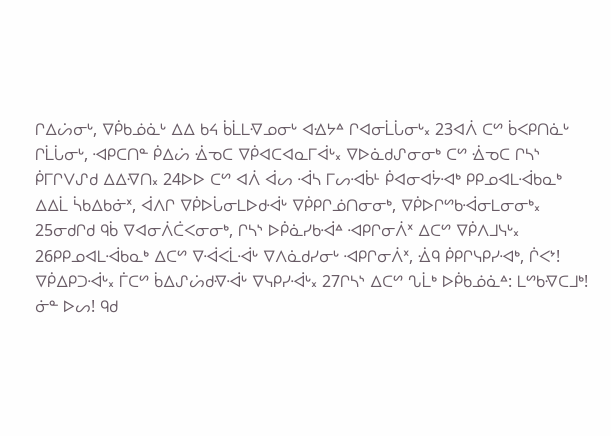ᒋᐃᔖᓂᒡ, ᐁᑮᑲᓅᓈᒡ ᐃᐃ ᑲᔦ ᑳᒫᒪᐌᓄᓂᒡ ᐊᐎᔭᐞ ᒋᐊᓂᒫᒑᓂᒡ᙮ 23ᐊᐲ ᑕᔥ ᑳᐸᑭᑎᓈᒡ ᒋᒫᒑᓂᒡ, ᐗᑭᑕᑎᓐ ᑮᐃᔖ ᐐᓀᑕ ᐁᑮᐊᑕᐊᓇᒥᐋᒡ᙮ ᐁᐅᓈᑯᔑᓂᓂᒃ ᑕᔥ ᐐᓀᑕ ᒋᓴᔅ ᑮᒥᒋᐯᔑᑯ ᐃᐃᐌᑎ᙮ 24ᐅᐅ ᑕᔥ ᐊᐲ ᐋᔕ ᐙᓴ ᒥᔕᐗᑳᒻ ᑮᐊᓂᐊᔮᐗᒃ ᑭᑭᓄᐊᒪᐙᑲᓇᒃ ᐃᐃᒫ ᓵᑲᐃᑲᓃᕽ, ᐋᐱᒋ ᐁᑮᐅᒑᓂᒪᐅᑯᐙᒡ ᐁᑮᑭᒋᓅᑎᓂᓂᒃ, ᐁᑮᐅᒋᔥᑲᐙᓂᒪᓂᓂᒃ᙮ 25ᓂᑯᒋᑯ ᑫᑳ ᐁᐊᓂᐲᑖᐸᓂᓂᒃ, ᒋᓴᔅ ᐅᑮᓈᓯᑲᐙᐞ ᐗᑭᒋᓂᐲᕽ ᐃᑕᔥ ᐁᑮᐱᒧᓭᒡ᙮ 26ᑭᑭᓄᐊᒪᐙᑲᓇᒃ ᐃᑕᔥ ᐁᐙᐸᒫᐙᒡ ᐁᐱᓈᑯᓯᓂᒡ ᐗᑭᒋᓂᐲᕽ, ᐐᑫ ᑮᑭᒋᓭᑭᓯᐗᒃ, ᒌᐸᔾ! ᐁᑮᐃᑭᑐᐙᒡ᙮ ᒦᑕᔥ ᑳᐃᔑᔖᑯᐌᐙᒡ ᐁᓭᑭᓯᐙᒡ᙮ 27ᒋᓴᔅ ᐃᑕᔥ ᔐᒫᒃ ᐅᑮᑲᓅᓈᐞ: ᒪᔥᑲᐌᑕᒧᒃ! ᓃᓐ ᐅᔕ! ᑫᑯ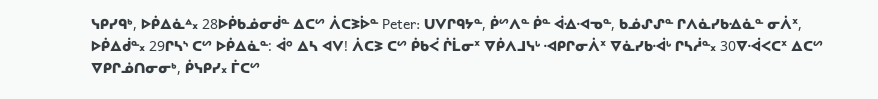ᓭᑭᓯᑫᒃ, ᐅᑮᐃᓈᐞ᙮ 28ᐅᑮᑲᓅᓂᑰᓐ ᐃᑕᔥ ᐲᑕᕒᐆᓐ Peter: ᑌᐯᒋᑫᔭᓐ, ᑮᔥᐱᓐ ᑮᓐ ᐋᐎᐗᓀᓐ, ᑲᓅᔑᔑᓐ ᒋᐱᓈᓯᑲᐎᓈᓐ ᓂᐲᕽ, ᐅᑮᐃᑰᓐ᙮ 29ᒋᓴᔅ ᑕᔥ ᐅᑮᐃᓈᓐ: ᐋᐤ ᐃᓴ ᐊᐯ! ᐲᑕᕒ ᑕᔥ ᑮᑲᐹ ᒌᒫᓂᕽ ᐁᑮᐱᒧᓭᒡ ᐗᑭᒋᓂᐲᕽ ᐁᓈᓯᑲᐙᒡ ᒋᓴᓲᓐ᙮ 30ᐁᐙᐸᑕᕽ ᐃᑕᔥ ᐁᑭᒋᓅᑎᓂᓂᒃ, ᑮᓭᑭᓯ᙮ ᒦᑕᔥ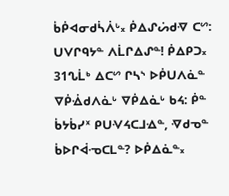ᑳᑮᐊᓂᑯᓵᐲᒡ᙮ ᑮᐃᔑᔖᑯᐌ ᑕᔥ: ᑌᐯᒋᑫᔭᓐ ᐱᒫᒋᐃᔑᓐ! ᑮᐃᑭᑐ᙮ 31ᔐᒫᒃ ᐃᑕᔥ ᒋᓴᔅ ᐅᑮᑌᐱᓈᓐ ᐁᑮᐐᑯᐱᓈᒡ ᐁᑮᐃᓈᒡ ᑲᔦ: ᑮᓐ ᑳᔭᑳᓯᕽ ᑭᑌᐺᔦᑕᒧᐎᓐ, ᐌᑯᓀᓐ ᑳᐅᒋᐋᓉᑕᒪᓐ? ᐅᑮᐃᓈᓐ᙮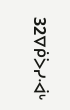32ᐁᑮᐴᓯᐙᒡ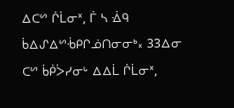ᐃᑕᔥ ᒌᒫᓂᕽ, ᒦ ᓴ ᐐᑫ ᑳᐃᔑᐃᔥᒀᑭᒋᓅᑎᓂᓂᒃ᙮ 33ᐃᓂ ᑕᔥ ᑳᑮᐴᓯᓂᒡ ᐃᐃᒫ ᒌᒫᓂᕽ,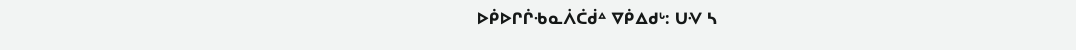ᐅᑮᐅᒋᒌᑾᓇᐲᑖᑰᐞ ᐁᑮᐃᑯᒡ: ᑌᐺ ᓴ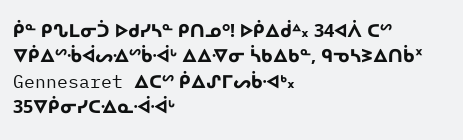ᑮᓐ ᑭᔐᒪᓂᑑ ᐅᑯᓯᓴᓐ ᑭᑎᓄᐤ! ᐅᑮᐃᑰᐞ᙮ 34ᐊᐲ ᑕᔥ ᐁᑮᐃᔥᒀᐋᔕᐎᔥᑳᐙᒡ ᐃᐃᐌᓂ ᓵᑲᐃᑲᓐ, ᑫᓀᓴᕒᐃᑎᑳᕽ Gennesaret ᐃᑕᔥ ᑮᐃᔑᒥᔕᑳᐗᒃ᙮ 35ᐁᑮᓂᓯᑕᐎᓇᐙᐙᒡ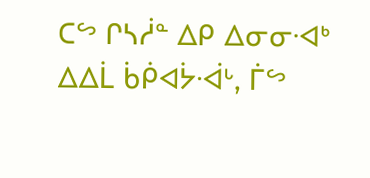ᑕᔥ ᒋᓴᓲᓐ ᐃᑭ ᐃᓂᓂᐗᒃ ᐃᐃᒫ ᑳᑮᐊᔮᐙᒡ, ᒦᔥ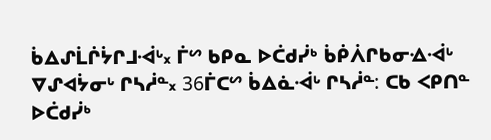ᑳᐃᔑᒫᒌᔮᒋᒧᐙᒡ᙮ ᒦᔥ ᑲᑭᓇ ᐅᑖᑯᓰᒃ ᑳᑮᐲᒋᑲᓂᐎᐙᒡ ᐁᔑᐊᔮᓂᒡ ᒋᓴᓲᓐ᙮ 36ᒦᑕᔥ ᑳᐃᓈᐙᒡ ᒋᓴᓲᓐ: ᑕᑲ ᐸᑭᑎᓐ ᐅᑖᑯᓰᒃ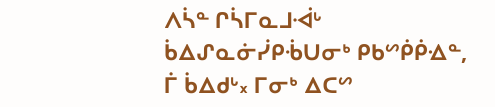ᐱᓵᓐ ᒋᓵᒥᓇᒧᐙᒡ ᑳᐃᔑᓇᓃᓰᑭᒀᑌᓂᒃ ᑭᑲᔥᑮᑮᐎᓐ, ᒦ ᑳᐃᑯᒡ᙮ ᒥᓂᒃ ᐃᑕᔥ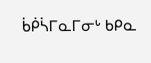ᑳᑮᓵᒥᓇᒥᓂᒡ ᑲᑭᓇ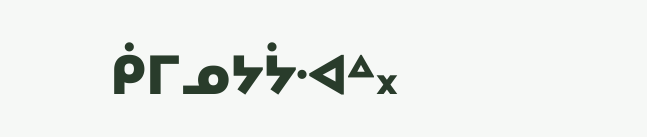ᑮᒥᓄᔭᔮᐗᐞ᙮